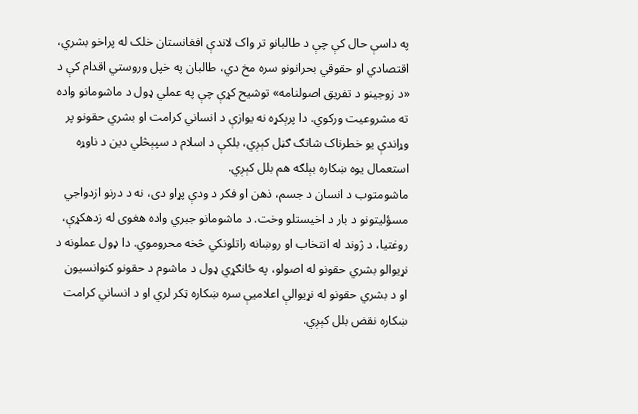په داسې حال کې چې د طالبانو تر واک لاندې افغانستان خلک له پراخو بشري، اقتصادي او حقوقي بحرانونو سره مخ دي، طالبان په خپل وروستي اقدام کې د «د زوجینو د تفریق اصولنامه» توشیح کړې چې په عملي ډول د ماشومانو واده ته مشروعیت ورکوي. دا پرېکړه نه یوازې د انساني کرامت او بشري حقونو پر وړاندې یو خطرناک شاتګ ګڼل کېږي، بلکې د اسلام د سپېڅلي دین د ناوړه استعمال یوه ښکاره بېلګه هم بلل کېږي.
ماشومتوب د انسان د جسم، ذهن او فکر د ودې پړاو دی، نه د درنو ازدواجي مسؤلیتونو د بار د اخیستلو وخت. د ماشومانو جبري واده هغوی له زدهکړې، روغتیا، د ژوند له انتخاب او روښانه راتلونکي څخه محروموي. دا ډول عملونه د نړیوالو بشري حقونو له اصولو، په ځانګړي ډول د ماشوم د حقونو کنوانسیون او د بشري حقونو له نړیوالې اعلامیې سره ښکاره ټکر لري او د انساني کرامت ښکاره نقض بلل کېږي.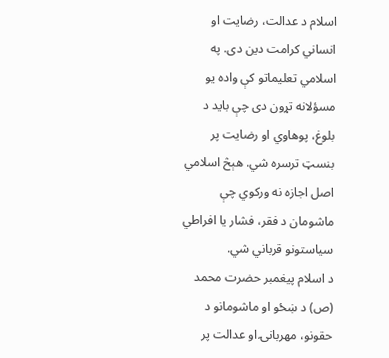اسلام د عدالت، رضایت او انساني کرامت دین دی. په اسلامي تعلیماتو کې واده یو مسؤلانه تړون دی چې باید د بلوغ، پوهاوي او رضایت پر بنسټ ترسره شي. هېڅ اسلامي اصل اجازه نه ورکوي چې ماشومان د فقر، فشار یا افراطي سیاستونو قرباني شي.
د اسلام پیغمبر حضرت محمد (ص) د ښځو او ماشومانو د حقونو، مهربانۍ او عدالت پر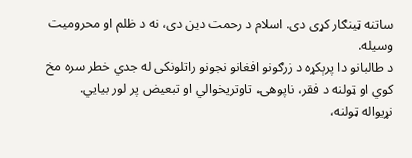ساتنه ټینګار کړی دی. اسلام د رحمت دین دی، نه د ظلم او محرومیت وسیله.
د طالبانو دا پرېکړه د زرګونو افغانو نجونو راتلونکی له جدي خطر سره مخ کوي او ټولنه د فقر، ناپوهۍ، تاوتریخوالي او تبعیض پر لور بیايي.
نړیواله ټولنه،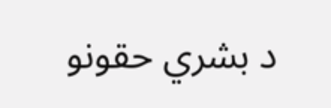د بشري حقونو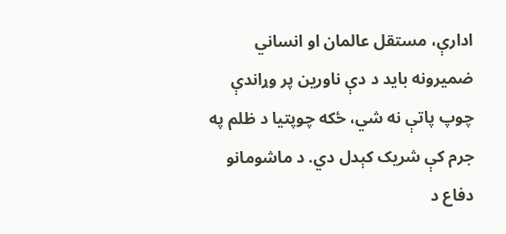ادارې، مستقل عالمان او انساني ضمیرونه باید د دې ناورین پر وړاندې چوپ پاتې نه شي، ځکه چوپتیا د ظلم په جرم کې شریک کېدل دي. د ماشومانو دفاع د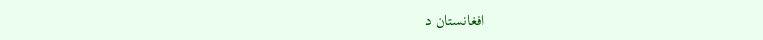افغانستان د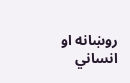روښانه او انساني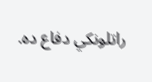راتلونکي دفاع ده.